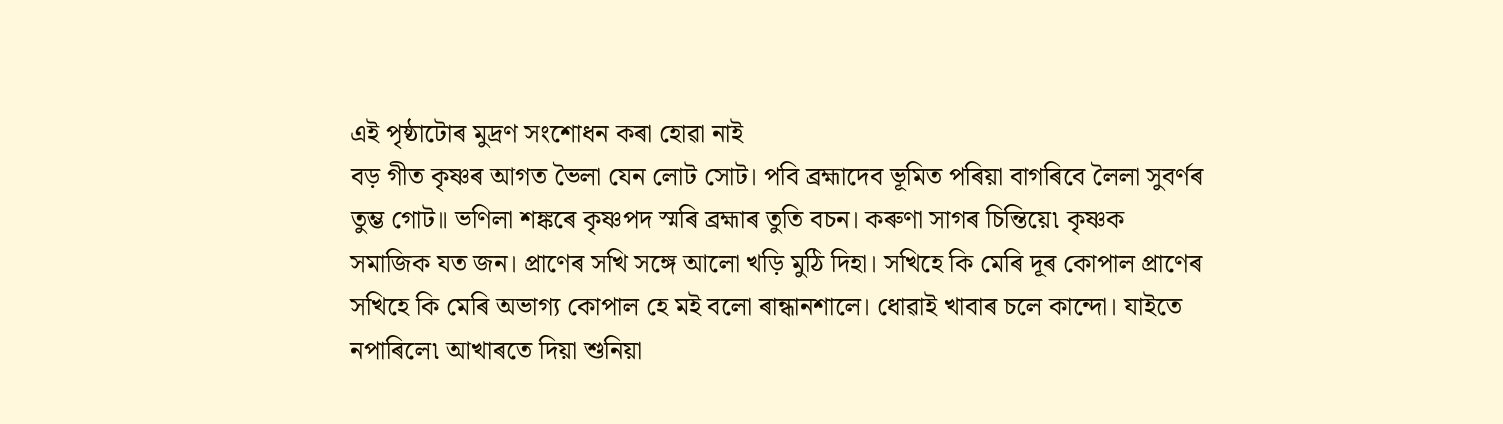এই পৃষ্ঠাটোৰ মুদ্ৰণ সংশোধন কৰা হোৱা নাই
বড় গীত কৃষ্ণৰ আগত ভৈলা যেন লোট সোট। পবি ব্ৰহ্মাদেব ভূমিত পৰিয়া বাগৰিবে লৈলা সুবৰ্ণৰ তুম্ভ গোট॥ ভণিলা শঙ্কৰে কৃষ্ণপদ স্মৰি ব্ৰহ্মাৰ তুতি বচন। কৰুণা সাগৰ চিন্তিয়ে৷ কৃষ্ণক সমাজিক যত জন। প্ৰাণেৰ সখি সঙ্গে আলো খড়ি মুঠি দিহা। সখিহে কি মেৰি দূৰ কোপাল প্ৰাণেৰ সখিহে কি মেৰি অভাগ্য কোপাল হে মই বলো ৰান্ধানশালে। ধোৱাই খাবাৰ চলে কান্দো। যাইতে নপাৰিলে৷ আখাৰতে দিয়া শুনিয়া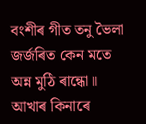বংশীৰ গীত তনু ভৈলা জৰ্জৰিত কেন মতে অন্ন মুঠি ৰান্ধো॥ আখাৰ কিনাৰে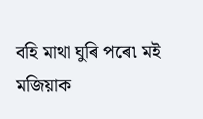বহি মাথা ঘুৰি পৰে৷ মই মজিয়াক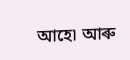আহে৷ আৰু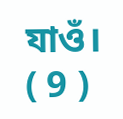যাওঁ। ( 9 )